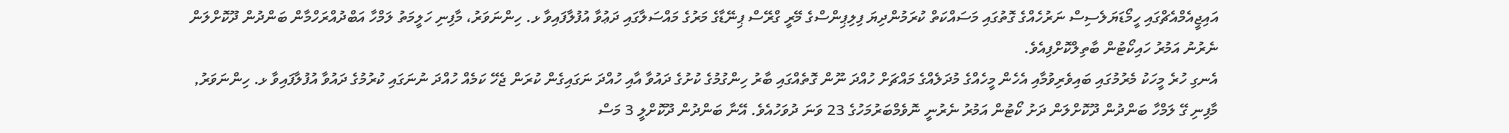އައިޖީއެމްއެޗްގައި ހީމޯޑަޔަލެސިސް ނަރުހެއްގެ ގޮތުގައި މަސައްކަތް ކުރަމުންދިޔަ ފިލިޕިންސްގެ މޭރީ ގްރޭސް ޕިނޭޑާގެ މަރުގެ މައްސަލާގައި ދަޢުވާ އުފުލާފައިވާ ޅ. ހިންނަވަރު، މާފިނި ހަލީމަތު ލަމްހާ އަބްދުއްރަހްމާން ބަންދުން ދޫކޮށްލަން ނެރުނު އަމުރު ހައިކޯޓުން ބާތިލްކޮށްފިއެވެ.
އެނގި ހުރެ މީހަކު މެރުމުގައި ބައިވެރިވުމާއި އެހެން މީހެއްގެ މުދަލެއްގެ މައްޗަށް ހުއްދަ ނޫން ގޮތެއްގައި ބާރު ހިންގުމުގެ ކުށުގެ ދައުވާ އާއި ހުއްދަ ނަގައިގެން ކުރަން ޖެހޭ ކަމެއް ހުއްދަ ނުނަގައި ކުރުމުގެ ދައުވާ އުފުލާފައިވާ ޅ. ހިންނަވަރު, މާފިނި ގޭ ލަމްހާ ބަންދުން ދޫކޮށްލަން ދަށު ކޯޓުން އަމުރު ނެރުނީ ނޮވެމްބަރުމަހުގެ 23 ވަނަ ދުވަހުއެވެ. އޭނާ ބަންދުން ދޫކޮށްލީ 3 މަސް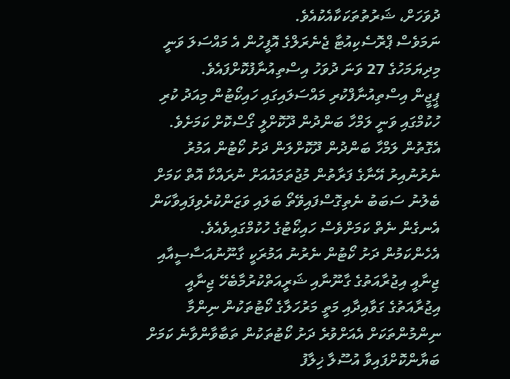ދުވަހަށް، ޝަރުތުތަކަކާއެކުއެވެ.
ނަމަވެސް ޕްރޮސެކިއުޓާ ޖެނެރަލްގެ އޮފީހުން އެ މައްސަލަ ވަނީ މިދިޔަމަހުގެ 27 ވަނަ ދުވަހު އިސްތިއުނާފުކޮށްފައެވެ.
ޕީޖީން އިސްތިއުނާފްކުރި މައްސަލައިގައި ހައިކޯޓުން މިއަދު ކުރި ހުކުމްގައި ވަނީ ލަމްހާ ބަންދުން ދޫކޮށްލީ ގޯސްކޮށް ކަމަށެވެ. އެގޮތުން ލަމްހާ ބަންދުން ދޫކޮށްލަން ދަށު ކޯޓުން އަމުރު ނެރުނުއިރު އޭނާގެ ފަރާތުން މުޖުތަމައުއަށް ނުރައްކާ އޮތް ކަމަށް ބެލުނު ސަބަބު ނެތިގޮސްފައިވޭތޯ ބަލައި ވަޒަންކުރެވިފައިވާކަން އެނގެން ނެތް ކަމަށްވެސް ހައިކޯޓުގެ ހުކުމްގައިވެއެވެ.
އެހެންކަމުން ދަށު ކޯޓުން ނެރުނު އަމުރަކީ ގާނޫނުއަސާސީއާއި ޖިނާއީ އިޖުރާއަތުގެ ގާނޫނާއި ޝަރީއަތްކުރުމާބެހޭ ޖިނާއީ އިޖުރާއަތުގެ ގަވާއިދާއި މަތީ މަރުހަލާގެ ކޯޓުތަކުން ނިންމާ ނިންމުންތަކަށް އެއަށްވުރެ ދަށު ކޯޓުތަކުން ތަބާވާންވާނެ ކަމަށް ބަޔާންކޮށްފައިވާ އުސޫލާ ޚިލާފު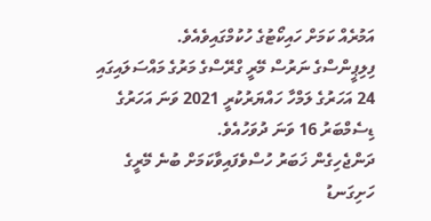އަމުރެއް ކަމަށް ހައިކޯޓުގެ ހުކުމްގައިވެއެވެ.
ފިލިޕީންސްގެ ނަރުސް މޭރީ ގްރޭސްގެ މަރުގެ މައްސަލައިގައި 24 އަހަރުގެ ލަމްހާ ހައްޔަރުކުރީ 2021 ވަނަ އަހަރުގެ ޑިސެމްބަރު 16 ވަނަ ދުވަހުއެވެ.
ދަންޖެހިގެން ޚަބަރު ހުސްވެފައިވާކަމަށް ބުނެ މޭރީގެ ހަށިގަނޑު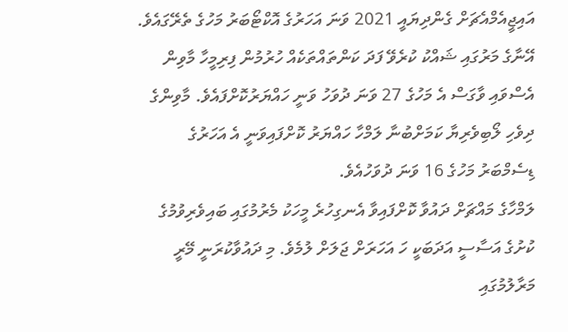އައިޖީއެމްއެޗަށް ގެންދިޔައީ 2021 ވަނަ އަހަރުގެ އޮކްޓޯބަރު މަހުގެ ތެރޭގައެވެ. އޭނާގެ މަރުގައި ޝައްކު ކުރެވޭ ފަދަ ކަންތައްތަކެއް ހުރުމުން ފިރިމީހާ މާވިން އެސްވައި ވާގަސް އެ މަހުގެ 27 ވަނަ ދުވަހު ވަނީ ހައްޔަރުކޮށްފައެވެ. މާވިންގެ ދިވެހި ލޯބިވެރިޔާ ކަމަށްބުނާ ލަމްހާ ހައްޔަރު ކޮށްފައިވަނީ އެ އަހަރުގެ ޑިސެމްބަރު މަހުގެ 16 ވަނަ ދުވަހުއެވެ.
ލަމްހާގެ މައްޗަށް ދައުވާ ކޮށްފައިވާ އެނގިހުރެ މީހަކު މެރުމުގައި ބައިވެރިވުމުގެ ކުށުގެ އަސާސީ އަދަބަކީ ހަ އަހަރަށް ޖަލަށް ލުމެވެ. މި ދައުވާކުރަނީ މޭރީ މަރާލުމުގައި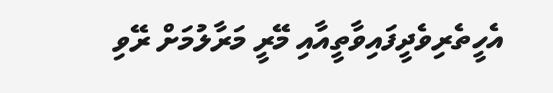އެހީތެރިވެދީފައިވާތީއާއި މޭރީ މަރާލުމަށް ރޭވި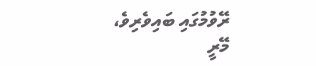ރޭވުމުގައި ބައިވެރިވެ، މޭރީ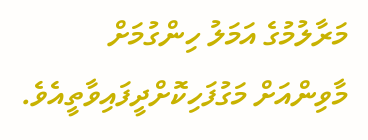މަރާލުމުގެ އަމަލު ހިންގުމަށް މާވިންއަށް މަގުފަހިކޮށްދީފައިވާތީއެވެ.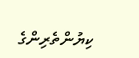ކިޔުންތެރިންގެ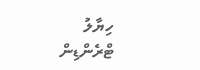ހިޔާލު
ޓްރެންޑިން